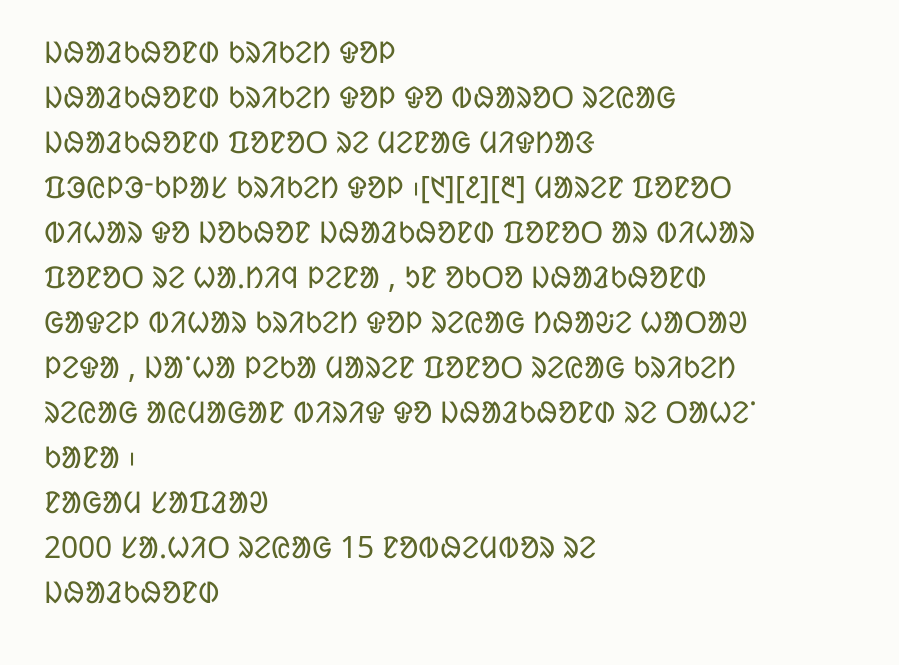ᱡᱷᱟᱲᱠᱷᱚᱱᱰ ᱠᱨᱤᱠᱮᱴ ᱫᱚᱞ
ᱡᱷᱟᱲᱠᱷᱚᱱᱰ ᱠᱨᱤᱠᱮᱴ ᱫᱚᱞ ᱫᱚ ᱵᱷᱟᱨᱚᱛ ᱨᱮᱭᱟᱜ ᱡᱷᱟᱲᱠᱷᱚᱱᱰ ᱯᱚᱱᱚᱛ ᱨᱮ ᱢᱮᱱᱟᱜ ᱢᱤᱫᱴᱟᱝ ᱯᱳᱭᱞᱳᱼᱠᱞᱟᱥ ᱠᱨᱤᱠᱮᱴ ᱫᱚᱞ ᱾[᱑][᱒][᱓] ᱢᱟᱨᱮᱱ ᱯᱚᱱᱚᱛ ᱵᱤᱦᱟᱨ ᱫᱚ ᱡᱚᱠᱷᱚᱱ ᱡᱷᱟᱲᱠᱷᱚᱱᱰ ᱯᱚᱱᱚᱛ ᱟᱨ ᱵᱤᱦᱟᱨ ᱯᱚᱱᱚᱛ ᱨᱮ ᱦᱟᱹᱴᱤᱧ ᱞᱮᱱᱟ , ᱩᱱ ᱚᱠᱛᱚ ᱡᱷᱟᱲᱠᱷᱚᱱᱰ ᱜᱟᱫᱮᱞ ᱵᱤᱦᱟᱨ ᱠᱨᱤᱠᱮᱴ ᱫᱚᱞ ᱨᱮᱭᱟᱜ ᱴᱷᱟᱶᱮ ᱦᱟᱛᱟᱣ ᱞᱮᱫᱟ , ᱡᱟᱸᱦᱟ ᱞᱮᱠᱟ ᱢᱟᱨᱮᱱ ᱯᱚᱱᱚᱛ ᱨᱮᱭᱟᱜ ᱠᱨᱤᱠᱮᱴ ᱨᱮᱭᱟᱜ ᱟᱭᱢᱟᱜᱟᱱ ᱵᱤᱨᱤᱫ ᱫᱚ ᱡᱷᱟᱲᱠᱷᱚᱱᱰ ᱨᱮ ᱛᱟᱦᱮᱸ ᱠᱟᱱᱟ ᱾
ᱱᱟᱜᱟᱢ ᱥᱟᱯᱲᱟᱣ
2000 ᱥᱟᱹᱦᱤᱛ ᱨᱮᱭᱟᱜ 15 ᱱᱚᱵᱷᱮᱢᱵᱚᱨ ᱨᱮ ᱡᱷᱟᱲᱠᱷᱚᱱᱰ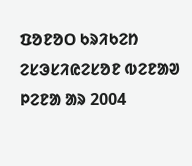ᱯᱚᱱᱚᱛ ᱠᱨᱤᱠᱮᱴ ᱮᱥᱳᱥᱤᱭᱮᱥᱚᱱ ᱵᱮᱱᱟᱣ ᱞᱮᱱᱟ ᱟᱨ 2004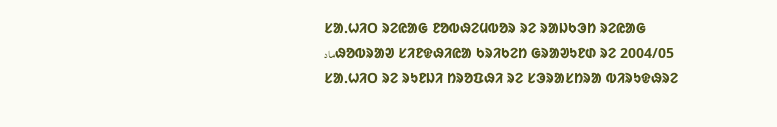ᱥᱟᱹᱦᱤᱛ ᱨᱮᱭᱟᱜ ᱱᱚᱵᱷᱮᱢᱵᱚᱨ ᱨᱮ ᱨᱟᱡᱠᱳᱴ ᱨᱮᱭᱟᱜ مادᱷᱚᱵᱨᱟᱣ ᱥᱤᱱᱫᱷᱤᱭᱟ ᱠᱨᱤᱠᱮᱴ ᱜᱨᱟᱣᱩᱱᱰ ᱨᱮ 2004/05 ᱥᱟᱹᱦᱤᱛ ᱨᱮ ᱨᱩᱱᱡᱤ ᱴᱨᱚᱯᱷᱤ ᱨᱮ ᱥᱳᱨᱟᱥᱴᱨᱟ ᱵᱤᱨᱩᱫᱷᱨᱮ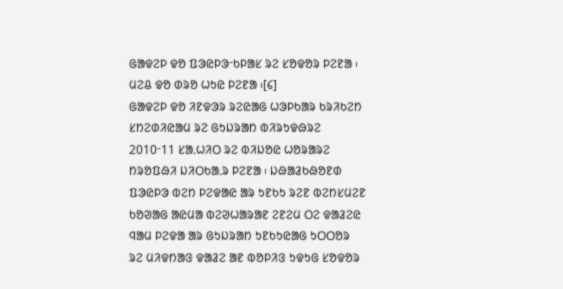ᱜᱟᱫᱮᱞ ᱫᱚ ᱯᱳᱭᱞᱳᱼᱠᱞᱟᱥ ᱨᱮ ᱥᱚᱫᱚᱨ ᱞᱮᱱᱟ ᱾ ᱢᱮᱪ ᱫᱚ ᱰᱨᱚ ᱦᱩᱭ ᱞᱮᱱᱟ ᱾[᱔]
ᱜᱟᱫᱮᱞ ᱫᱚ ᱤᱱᱫᱳᱨ ᱨᱮᱭᱟᱜ ᱦᱳᱞᱠᱟᱨ ᱠᱨᱤᱠᱮᱴ ᱥᱴᱮᱰᱤᱭᱟᱢ ᱨᱮ ᱜᱩᱡᱨᱟᱴ ᱵᱤᱨᱩᱫᱷᱨᱮ 2010ᱼ11 ᱥᱟᱹᱦᱤᱛ ᱨᱮ ᱵᱤᱡᱚᱭ ᱦᱚᱨᱟᱨᱮ ᱴᱨᱚᱯᱷᱤ ᱡᱤᱛᱠᱟᱹᱨ ᱞᱮᱱᱟ ᱾ ᱡᱷᱟᱲᱠᱷᱚᱱᱰ ᱯᱳᱭᱞᱳ ᱵᱮᱴ ᱞᱮᱫᱟᱭ ᱟᱨ ᱩᱱᱠᱩ ᱨᱮᱱ ᱵᱮᱴᱥᱢᱮᱱ ᱠᱚᱣᱟᱜ ᱟᱭᱢᱟ ᱵᱮᱣᱦᱟᱨᱟᱱ ᱮᱱᱮᱢ ᱛᱮ ᱫᱟᱲᱮᱭ ᱧᱟᱢ ᱞᱮᱫᱟ ᱟᱨ ᱜᱩᱡᱨᱟᱴ ᱩᱱᱠᱩᱭᱟᱜ ᱩᱛᱛᱚᱨ ᱨᱮ ᱢᱤᱫᱴᱟᱝ ᱫᱟᱲᱮ ᱟᱱ ᱵᱚᱞᱤᱝ ᱩᱫᱩᱜ ᱥᱚᱫᱚᱨ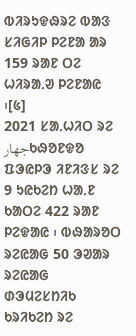ᱵᱤᱨᱩᱫᱷᱨᱮ ᱵᱟᱝ ᱥᱤᱜᱤᱞ ᱞᱮᱱᱟ ᱟᱨ 159 ᱨᱟᱱ ᱛᱮ ᱦᱤᱨᱟᱹᱣ ᱞᱮᱱᱟᱭ ᱾[᱕]
2021 ᱥᱟᱹᱦᱤᱛ ᱨᱮ جھارᱠᱷᱚᱱᱫᱚ ᱯᱳᱭᱞᱳ ᱤᱱᱤᱝᱥ ᱨᱮ 9 ᱩᱭᱠᱮᱴ ᱦᱟᱹᱱ ᱠᱟᱛᱮ 422 ᱨᱟᱱ ᱞᱮᱫᱟᱭ ᱾ ᱵᱷᱟᱨᱚᱛ ᱨᱮᱭᱟᱜ 50 ᱳᱣᱟᱨ ᱨᱮᱭᱟᱜ ᱰᱳᱢᱮᱥᱴᱤᱠ ᱠᱨᱤᱠᱮᱴ ᱨᱮ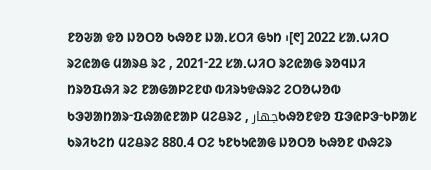ᱱᱚᱶᱟ ᱫᱚ ᱡᱚᱛᱚ ᱠᱷᱚᱱ ᱡᱟᱹᱥᱛᱤ ᱜᱩᱴ ᱾[᱖] 2022 ᱥᱟᱹᱦᱤᱛ ᱨᱮᱭᱟᱜ ᱢᱟᱨᱪ ᱨᱮ , 2021ᱼ22 ᱥᱟᱹᱦᱤᱛ ᱨᱮᱭᱟᱜ ᱨᱚᱧᱡᱤ ᱴᱨᱚᱯᱷᱤ ᱨᱮ ᱱᱟᱜᱟᱞᱮᱱᱰ ᱵᱤᱨᱩᱫᱷᱨᱮ ᱮᱛᱚᱦᱚᱵ ᱠᱳᱣᱟᱴᱟᱨᱼᱯᱷᱟᱭᱱᱟᱞ ᱢᱮᱪᱨᱮ , جھارᱠᱷᱚᱱᱫᱚ ᱯᱳᱭᱞᱳᱼᱠᱞᱟᱥ ᱠᱨᱤᱠᱮᱴ ᱢᱮᱪᱨᱮ 880ᱹ4 ᱛᱮ ᱩᱱᱠᱩᱭᱟᱜ ᱡᱚᱛᱚ ᱠᱷᱚᱱ ᱰᱷᱮᱨ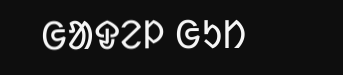ᱜᱟᱫᱮᱞ ᱜᱩᱴ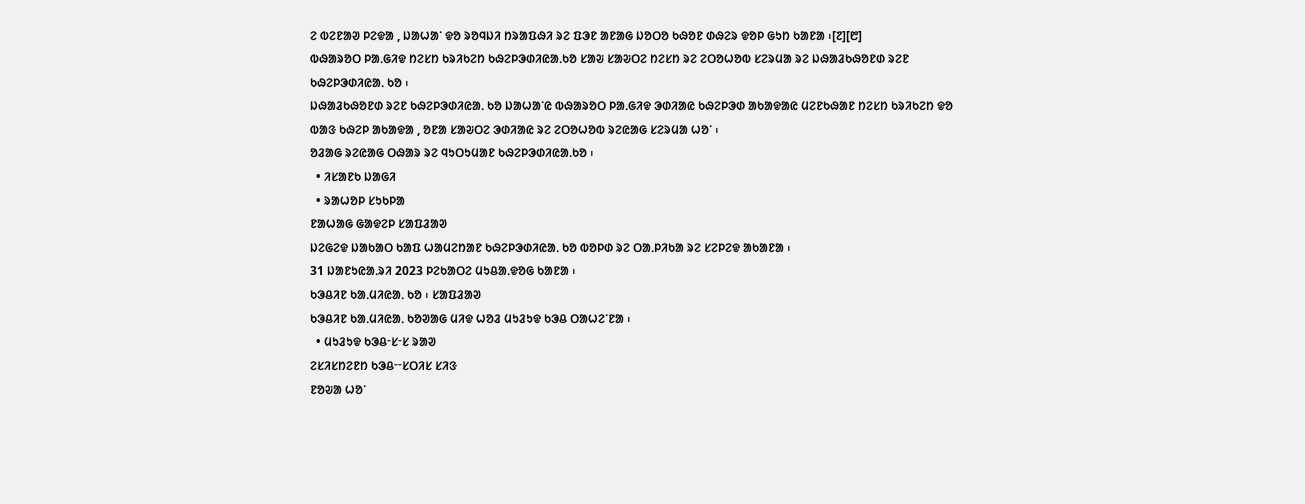ᱮ ᱵᱮᱱᱟᱣ ᱞᱮᱫᱟ , ᱡᱟᱦᱟᱸ ᱫᱚ ᱨᱚᱧᱡᱤ ᱴᱨᱟᱯᱷᱤ ᱨᱮ ᱯᱳᱱ ᱟᱱᱟᱜ ᱡᱚᱛᱚ ᱠᱷᱚᱱ ᱰᱷᱮᱨ ᱫᱚᱞ ᱜᱩᱴ ᱠᱟᱱᱟ ᱾[᱗][᱘]
ᱵᱷᱟᱨᱚᱛ ᱞᱟᱹᱜᱤᱫ ᱴᱮᱥᱴ ᱠᱨᱤᱠᱮᱴ ᱠᱷᱮᱞᱳᱰᱤᱭᱟᱹᱠᱚ ᱥᱟᱶ ᱥᱟᱶᱛᱮ ᱴᱮᱥᱴ ᱨᱮ ᱮᱛᱚᱦᱚᱵ ᱥᱮᱨᱢᱟ ᱨᱮ ᱡᱷᱟᱲᱠᱷᱚᱱᱰ ᱨᱮᱱ ᱠᱷᱮᱞᱳᱰᱤᱭᱟᱹ ᱠᱚ ᱾
ᱡᱷᱟᱲᱠᱷᱚᱱᱰ ᱨᱮᱱ ᱠᱷᱮᱞᱳᱰᱤᱭᱟᱹ ᱠᱚ ᱡᱟᱦᱟᱸᱭ ᱵᱷᱟᱨᱚᱛ ᱞᱟᱹᱜᱤᱫ ᱳᱰᱤᱟᱭ ᱠᱷᱮᱞᱳᱰ ᱟᱠᱟᱫᱟᱭ ᱢᱮᱱᱠᱷᱟᱱ ᱴᱮᱥᱴ ᱠᱨᱤᱠᱮᱴ ᱫᱚ ᱵᱟᱝ ᱠᱷᱮᱞ ᱟᱠᱟᱫᱟ , ᱚᱱᱟ ᱥᱟᱶᱛᱮ ᱳᱰᱤᱟᱭ ᱨᱮ ᱮᱛᱚᱦᱚᱵ ᱨᱮᱭᱟᱜ ᱥᱮᱨᱢᱟ ᱦᱚᱸ ᱾
ᱚᱲᱟᱜ ᱨᱮᱭᱟᱜ ᱛᱷᱟᱨ ᱨᱮ ᱧᱩᱛᱩᱢᱟᱱ ᱠᱷᱮᱞᱳᱰᱤᱭᱟᱹᱠᱚ ᱾
  • ᱤᱥᱟᱱᱠ ᱡᱟᱜᱤ
  • ᱨᱟᱦᱚᱞ ᱥᱩᱠᱞᱟ
ᱱᱟᱦᱟᱜ ᱜᱟᱫᱮᱞ ᱥᱟᱯᱲᱟᱣ
ᱡᱮᱜᱮᱫ ᱡᱟᱠᱟᱛ ᱠᱟᱯ ᱦᱟᱢᱮᱴᱟᱱ ᱠᱷᱮᱞᱳᱰᱤᱭᱟᱹ ᱠᱚ ᱵᱚᱞᱰ ᱨᱮ ᱛᱟᱹᱞᱤᱠᱟ ᱨᱮ ᱥᱮᱞᱮᱫ ᱟᱠᱟᱱᱟ ᱾
31 ᱡᱟᱱᱩᱭᱟᱹᱨᱤ 2023 ᱞᱮᱠᱟᱛᱮ ᱢᱩᱪᱟᱹᱫᱚᱜ ᱠᱟᱱᱟ ᱾
ᱠᱳᱪᱤᱱ ᱠᱟᱹᱢᱤᱭᱟᱹ ᱠᱚ ᱾ ᱥᱟᱯᱲᱟᱣ
ᱠᱳᱪᱤᱱ ᱠᱟᱹᱢᱤᱭᱟᱹ ᱠᱚᱣᱟᱜ ᱢᱤᱫ ᱦᱚᱲ ᱢᱩᱲᱩᱫ ᱠᱳᱪ ᱛᱟᱦᱮᱸᱱᱟ ᱾
  • ᱢᱩᱲᱩᱫ ᱠᱳᱪᱼᱥᱼᱥ ᱨᱟᱣ
ᱮᱥᱤᱥᱴᱮᱱᱴ ᱠᱳᱪᱼᱼᱥᱛᱤᱥ ᱥᱤᱝ
ᱱᱚᱶᱟ ᱦᱚᱸ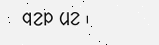ᱧᱮᱞ ᱢᱮ ᱾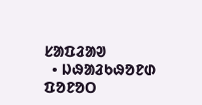ᱥᱟᱯᱲᱟᱣ
  • ᱡᱷᱟᱲᱠᱷᱚᱱᱰ ᱯᱚᱱᱚᱛ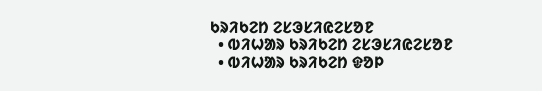ᱠᱨᱤᱠᱮᱴ ᱮᱥᱳᱥᱤᱭᱮᱥᱚᱱ
  • ᱵᱤᱦᱟᱨ ᱠᱨᱤᱠᱮᱴ ᱮᱥᱳᱥᱤᱭᱮᱥᱚᱱ
  • ᱵᱤᱦᱟᱨ ᱠᱨᱤᱠᱮᱴ ᱫᱚᱞ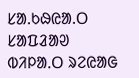ᱥᱟ.ᱠᱷᱭᱟ.ᱛ ᱥᱟᱯᱲᱟᱣ
ᱵᱤᱞᱟᱹᱛ ᱨᱮᱭᱟᱜ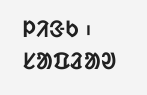ᱞᱤᱝᱠ ᱾ ᱥᱟᱯᱲᱟᱣ